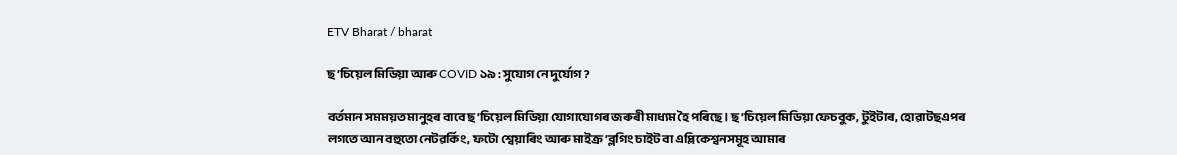ETV Bharat / bharat

ছ’চিয়েল মিডিয়া আৰু COVID ১৯ : সুযোগ নে দুৰ্যোগ ?

বৰ্তমান সমময়ত মানুহৰ বাবে ছ’চিয়েল মিডিয়া যোগাযোগৰ জৰুৰী মাধ্যম হৈ পৰিছে । ছ’চিয়েল মিডিয়া ফেচবুক, টুইটাৰ, হোৱাটছএপৰ লগতে আন বহুতো নেটৱৰ্কিং, ফটো শ্বেয়াৰিং আৰু মাইক্ৰ’ব্লগিং চাইট বা এপ্লিকেশ্বনসমূহ আমাৰ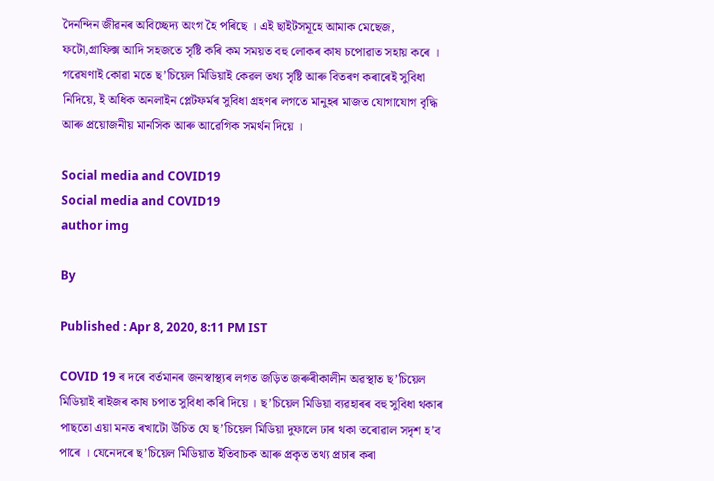দৈনন্দিন জীৱনৰ অবিচ্ছেদ্য অংগ হৈ পৰিছে । এই ছাইটসমূহে আমাক মেছেজ, ফটো,গ্ৰাফিক্স আদি সহজতে সৃষ্টি কৰি কম সময়ত বহু লোকৰ কাষ চপোৱাত সহায় কৰে । গৱেষণাই কোৱা মতে ছ’চিয়েল মিডিয়াই কেৱল তথ্য সৃষ্টি আৰু বিতৰণ কৰাৰেই সুবিধা নিদিয়ে, ই অধিক অনলাইন প্লেটফৰ্মৰ সুবিধা গ্ৰহণৰ লগতে মানুহৰ মাজত যোগাযোগ বৃদ্ধি আৰু প্ৰয়োজনীয় মানসিক আৰু আৱেগিক সমৰ্থন দিয়ে ।

Social media and COVID19
Social media and COVID19
author img

By

Published : Apr 8, 2020, 8:11 PM IST

COVID 19 ৰ দৰে বৰ্তমানৰ জনস্বাস্থ্যৰ লগত জড়িত জৰুৰীকালীন অৱস্থাত ছ’চিয়েল মিডিয়াই ৰাইজৰ কাষ চপাত সুবিধা কৰি দিয়ে । ছ’চিয়েল মিডিয়া ব্যৱহাৰৰ বহু সুবিধা থকাৰ পাছতো এয়া মনত ৰখাটো উচিত যে ছ’চিয়েল মিডিয়া দুফালে ঢাৰ থকা তৰোৱাল সদৃশ হ’ব পাৰে । যেনেদৰে ছ’চিয়েল মিডিয়াত ইতিবাচক আৰু প্ৰকৃত তথ্য প্ৰচাৰ কৰা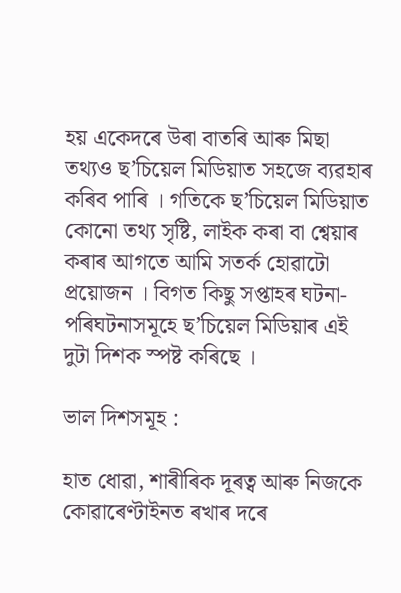হয় একেদৰে উৰা বাতৰি আৰু মিছা তথ্যও ছ’চিয়েল মিডিয়াত সহজে ব্যৱহাৰ কৰিব পাৰি । গতিকে ছ’চিয়েল মিডিয়াত কোনো তথ্য সৃষ্টি, লাইক কৰা বা শ্বেয়াৰ কৰাৰ আগতে আমি সতৰ্ক হোৱাটো প্ৰয়োজন । বিগত কিছু সপ্তাহৰ ঘটনা-পৰিঘটনাসমূহে ছ’চিয়েল মিডিয়াৰ এই দুটা দিশক স্পষ্ট কৰিছে ।

ভাল দিশসমূহ :

হাত ধোৱা, শাৰীৰিক দূৰত্ব আৰু নিজকে কোৱাৰেণ্টাইনত ৰখাৰ দৰে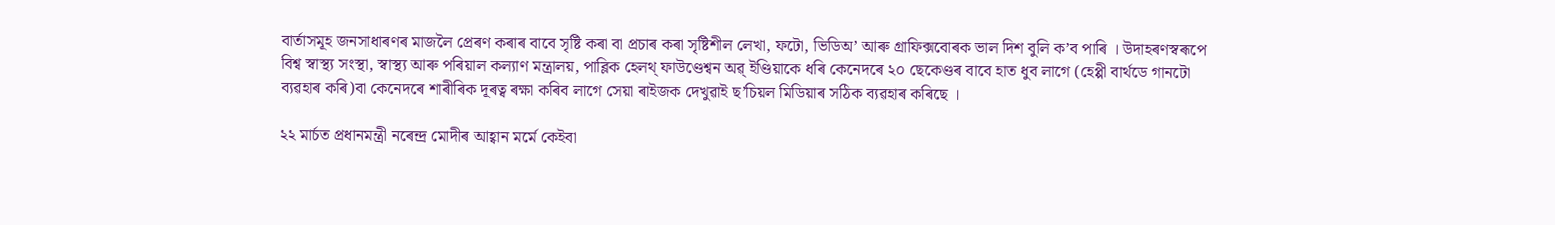বাৰ্তাসমূহ জনসাধাৰণৰ মাজলৈ প্ৰেৰণ কৰাৰ বাবে সৃষ্টি কৰা বা প্ৰচাৰ কৰা সৃষ্টিশীল লেখা, ফটো, ভিডিঅ’ আৰু গ্ৰাফিক্সবোৰক ভাল দিশ বুলি ক’ব পাৰি । উদাহৰণস্বৰূপে বিশ্ব স্বাস্থ্য সংস্থা, স্বাস্থ্য আৰু পৰিয়াল কল্যাণ মন্ত্ৰালয়, পাব্লিক হেলথ্ ফাউণ্ডেশ্বন অৱ্ ইণ্ডিয়াকে ধৰি কেনেদৰে ২০ ছেকেণ্ডৰ বাবে হাত ধুব লাগে (হেপ্পী বাৰ্থডে গানটো ব্যৱহাৰ কৰি)বা কেনেদৰে শাৰীৰিক দূৰত্ব ৰক্ষা কৰিব লাগে সেয়া ৰাইজক দেখুৱাই ছ’চিয়ল মিডিয়াৰ সঠিক ব্যৱহাৰ কৰিছে ।

২২ মাৰ্চত প্ৰধানমন্ত্ৰী নৰেন্দ্ৰ মোদীৰ আহ্বান মৰ্মে কেইবা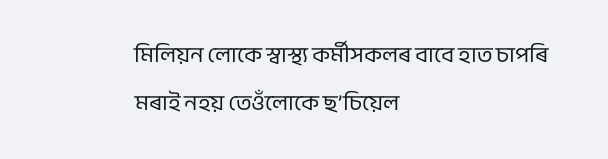মিলিয়ন লোকে স্বাস্থ্য কৰ্মীসকলৰ বাবে হাত চাপৰি মৰাই নহয় তেওঁলোকে ছ’চিয়েল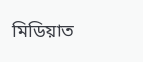মিডিয়াত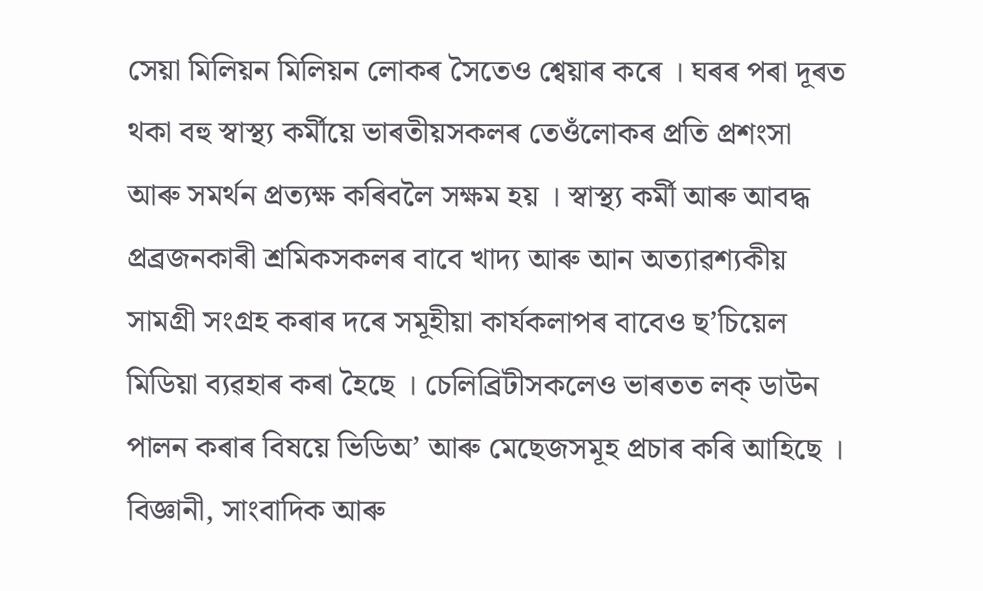সেয়া মিলিয়ন মিলিয়ন লোকৰ সৈতেও শ্বেয়াৰ কৰে । ঘৰৰ পৰা দূৰত থকা বহু স্বাস্থ্য কৰ্মীয়ে ভাৰতীয়সকলৰ তেওঁলোকৰ প্ৰতি প্ৰশংসা আৰু সমৰ্থন প্ৰত্যক্ষ কৰিবলৈ সক্ষম হয় । স্বাস্থ্য কৰ্মী আৰু আবদ্ধ প্ৰব্ৰজনকাৰী শ্ৰমিকসকলৰ বাবে খাদ্য আৰু আন অত্যাৱশ্যকীয় সামগ্ৰী সংগ্ৰহ কৰাৰ দৰে সমূহীয়া কাৰ্যকলাপৰ বাবেও ছ’চিয়েল মিডিয়া ব্যৱহাৰ কৰা হৈছে । চেলিব্ৰিটীসকলেও ভাৰতত লক্ ডাউন পালন কৰাৰ বিষয়ে ভিডিঅ’ আৰু মেছেজসমূহ প্ৰচাৰ কৰি আহিছে । বিজ্ঞানী, সাংবাদিক আৰু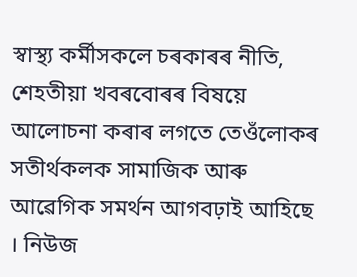স্বাস্থ্য কৰ্মীসকলে চৰকাৰৰ নীতি, শেহতীয়া খবৰবোৰৰ বিষয়ে আলোচনা কৰাৰ লগতে তেওঁলোকৰ সতীৰ্থকলক সামাজিক আৰু আৱেগিক সমৰ্থন আগবঢ়াই আহিছে । নিউজ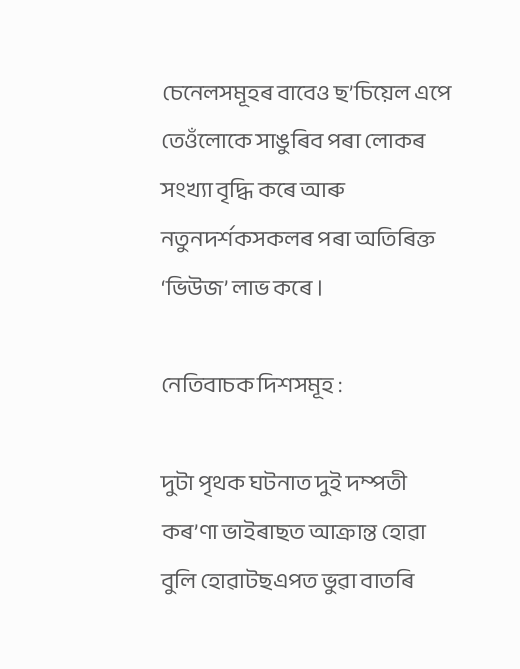চেনেলসমূহৰ বাবেও ছ’চিয়েল এপে তেওঁলোকে সাঙুৰিব পৰা লোকৰ সংখ্যা বৃদ্ধি কৰে আৰু নতুনদৰ্শকসকলৰ পৰা অতিৰিক্ত ‘ভিউজ’ লাভ কৰে ।

নেতিবাচক দিশসমূহ :

দুটা পৃথক ঘটনাত দুই দম্পতী কৰ’ণা ভাইৰাছত আক্ৰান্ত হোৱা বুলি হোৱাটছএপত ভুৱা বাতৰি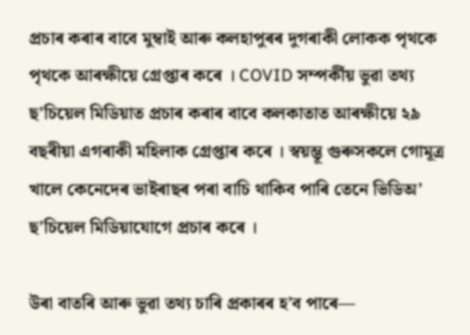প্ৰচাৰ কৰাৰ বাবে মুম্বাই আৰু কলহাপুৰৰ দুগৰাকী লোকক পৃথকে পৃথকে আৰক্ষীয়ে গ্ৰেপ্তাৰ কৰে । COVID সম্পৰ্কীয় ভুৱা তথ্য ছ’চিয়েল মিডিয়াত প্ৰচাৰ কৰাৰ বাবে কলকাতাত আৰক্ষীয়ে ২৯ বছৰীয়া এগৰাকী মহিলাক গ্ৰেপ্তাৰ কৰে । স্বয়ম্ভূ গুৰুসকলে গোমূত্ৰ খালে কেনেদেৰ ভাইৰাছৰ পৰা বাচি থাকিব পাৰি তেনে ভিডিঅ’ ছ’চিয়েল মিডিয়াযোগে প্ৰচাৰ কৰে ।

উৰা বাতৰি আৰু ভুৱা তথ্য চাৰি প্ৰকাৰৰ হ’ব পাৰে—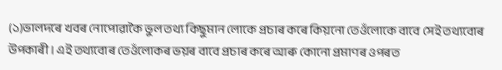(১)ভালদৰে খবৰ নোপোৱাকৈ ভুল তথ্য কিছুমান লোকে প্ৰচাৰ কৰে কিয়নো তেওঁলোকে বাবে সেই তথ্যবোৰ উপকাৰী । এই তথ্যবোৰ তেওঁলোকৰ ভয়ৰ বাবে প্ৰচাৰ কৰে আৰু কোনো প্ৰমাণৰ ওপৰত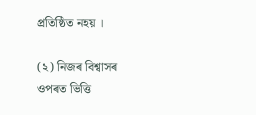প্ৰতিষ্ঠিত নহয় ।

(২) নিজৰ বিশ্বাসৰ ওপৰত ভিত্তি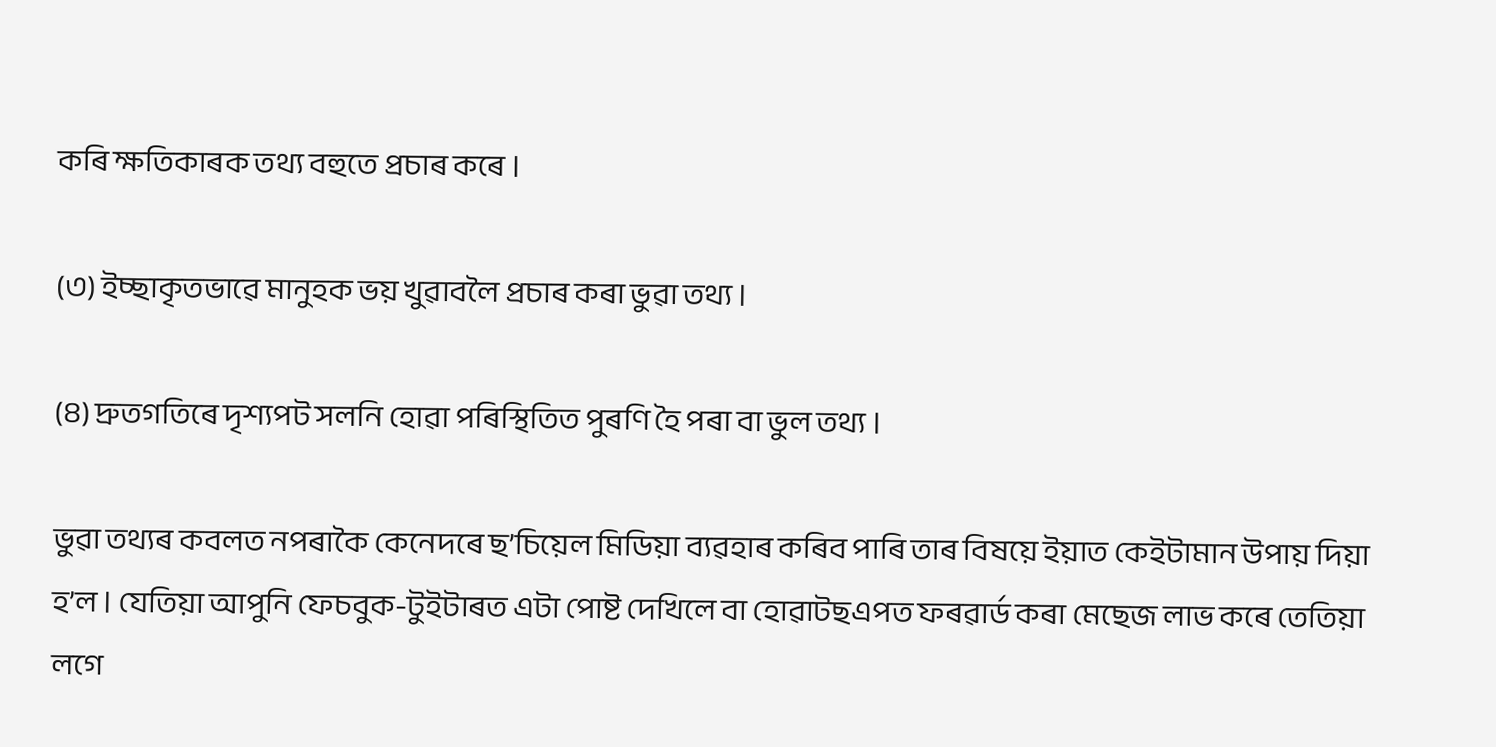কৰি ক্ষতিকাৰক তথ্য বহুতে প্ৰচাৰ কৰে ।

(৩) ইচ্ছাকৃতভাৱে মানুহক ভয় খুৱাবলৈ প্ৰচাৰ কৰা ভুৱা তথ্য ।

(৪) দ্ৰুতগতিৰে দৃশ্যপট সলনি হোৱা পৰিস্থিতিত পুৰণি হৈ পৰা বা ভুল তথ্য ।

ভুৱা তথ্যৰ কবলত নপৰাকৈ কেনেদৰে ছ’চিয়েল মিডিয়া ব্যৱহাৰ কৰিব পাৰি তাৰ বিষয়ে ইয়াত কেইটামান উপায় দিয়া হ’ল । যেতিয়া আপুনি ফেচবুক-টুইটাৰত এটা পোষ্ট দেখিলে বা হোৱাটছএপত ফৰৱাৰ্ড কৰা মেছেজ লাভ কৰে তেতিয়া লগে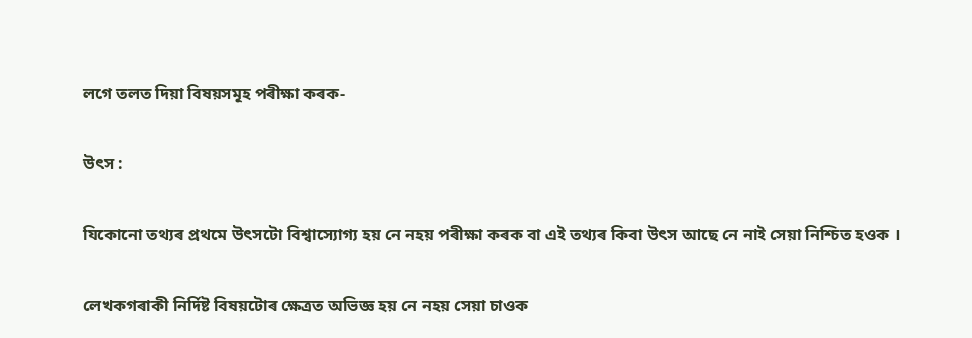লগে তলত দিয়া বিষয়সমূহ পৰীক্ষা কৰক-

উৎস :

যিকোনো তথ্যৰ প্ৰথমে উৎসটো বিশ্বাস্যোগ্য হয় নে নহয় পৰীক্ষা কৰক বা এই তথ্যৰ কিবা উৎস আছে নে নাই সেয়া নিশ্চিত হওক ।

লেখকগৰাকী নিৰ্দিষ্ট বিষয়টোৰ ক্ষেত্ৰত অভিজ্ঞ হয় নে নহয় সেয়া চাওক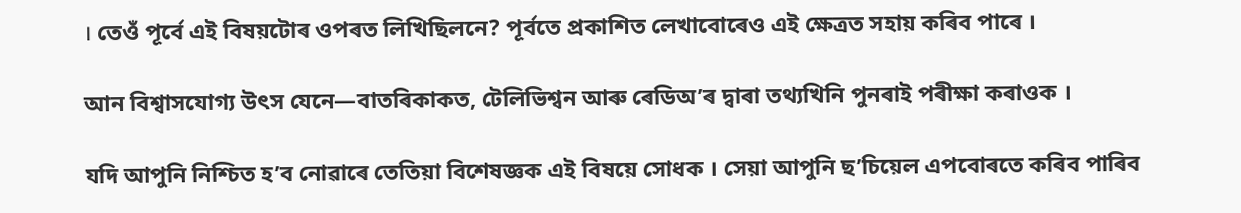। তেওঁ পূৰ্বে এই বিষয়টোৰ ওপৰত লিখিছিলনে? পূৰ্বতে প্ৰকাশিত লেখাবোৰেও এই ক্ষেত্ৰত সহায় কৰিব পাৰে ।

আন বিশ্বাসযোগ্য উৎস যেনে—বাতৰিকাকত, টেলিভিশ্বন আৰু ৰেডিঅ’ৰ দ্বাৰা তথ্যখিনি পুনৰাই পৰীক্ষা কৰাওক ।

যদি আপুনি নিশ্চিত হ’ব নোৱাৰে তেতিয়া বিশেষজ্ঞক এই বিষয়ে সোধক । সেয়া আপুনি ছ’চিয়েল এপবোৰতে কৰিব পাৰিব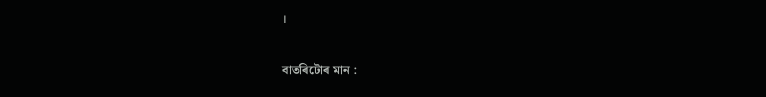।

বাতৰিটোৰ মান :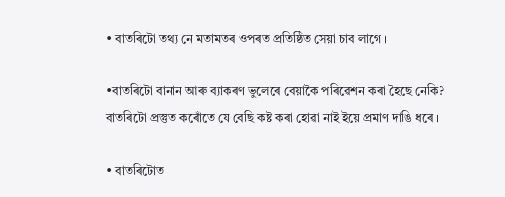• বাতৰিটো তথ্য নে মতামতৰ ওপৰত প্ৰতিষ্ঠিত সেয়া চাব লাগে ।

•বাতৰিটো বানান আৰু ব্যাকৰণ ভুলেৰে বেয়াকৈ পৰিৱেশন কৰা হৈছে নেকি? বাতৰিটো প্ৰস্তুত কৰোঁতে যে বেছি কষ্ট কৰা হোৱা নাই ইয়ে প্ৰমাণ দাঙি ধৰে ।

• বাতৰিটোত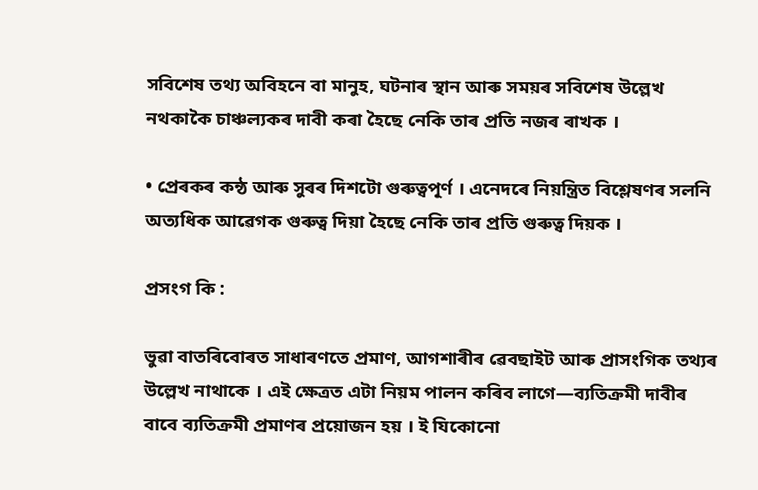সবিশেষ তথ্য অবিহনে বা মানুহ, ঘটনাৰ স্থান আৰু সময়ৰ সবিশেষ উল্লেখ নথকাকৈ চাঞ্চল্যকৰ দাবী কৰা হৈছে নেকি তাৰ প্ৰতি নজৰ ৰাখক ।

• প্ৰেৰকৰ কন্ঠ আৰু সুৰৰ দিশটো গুৰুত্বপূৰ্ণ । এনেদৰে নিয়ন্ত্ৰিত বিশ্লেষণৰ সলনি অত্যধিক আৱেগক গুৰুত্ব দিয়া হৈছে নেকি তাৰ প্ৰতি গুৰুত্ব দিয়ক ।

প্ৰসংগ কি :

ভুৱা বাতৰিবোৰত সাধাৰণতে প্ৰমাণ, আগশাৰীৰ ৱেবছাইট আৰু প্ৰাসংগিক তথ্যৰ উল্লেখ নাথাকে । এই ক্ষেত্ৰত এটা নিয়ম পালন কৰিব লাগে—ব্যতিক্ৰমী দাবীৰ বাবে ব্যতিক্ৰমী প্ৰমাণৰ প্ৰয়োজন হয় । ই যিকোনো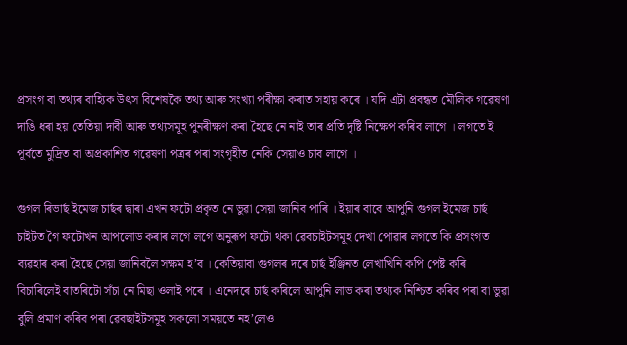প্ৰসংগ বা তথ্যৰ বাহ্যিক উৎস বিশেষকৈ তথ্য আৰু সংখ্যা পৰীক্ষা কৰাত সহায় কৰে । যদি এটা প্ৰবন্ধত মৌলিক গৱেষণা দাঙি ধৰা হয় তেতিয়া দাবী আৰু তথ্যসমূহ পুনৰীক্ষণ কৰা হৈছে নে নাই তাৰ প্ৰতি দৃষ্টি নিক্ষেপ কৰিব লাগে । লগতে ই পূৰ্বতে মুদ্ৰিত বা অপ্ৰকাশিত গৱেষণা পত্ৰৰ পৰা সংগৃহীত নেকি সেয়াও চাব লাগে ।

গুগল ৰিভাৰ্ছ ইমেজ চাৰ্ছৰ দ্বাৰা এখন ফটো প্ৰকৃত নে ভুৱা সেয়া জানিব পাৰি । ইয়াৰ বাবে আপুনি গুগল ইমেজ চাৰ্ছ চাইটত গৈ ফটোখন আপলোড কৰাৰ লগে লগে অনুৰূপ ফটো থকা ৱেবচাইটসমূহ দেখা পোৱাৰ লগতে কি প্ৰসংগত ব্যৱহাৰ কৰা হৈছে সেয়া জানিবলৈ সক্ষম হ’ব । কেতিয়াবা গুগলৰ দৰে চাৰ্ছ ইঞ্জিনত লেখাখিনি কপি পেষ্ট কৰি বিচাৰিলেই বাতৰিটো সঁচা নে মিছা ওলাই পৰে । এনেদৰে চাৰ্ছ কৰিলে আপুনি লাভ কৰা তথ্যক নিশ্চিত কৰিব পৰা বা ভুৱা বুলি প্ৰমাণ কৰিব পৰা ৱেবছাইটসমূহ সকলো সময়তে নহ’লেও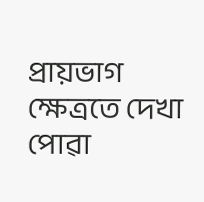প্ৰায়ভাগ ক্ষেত্ৰতে দেখা পোৱা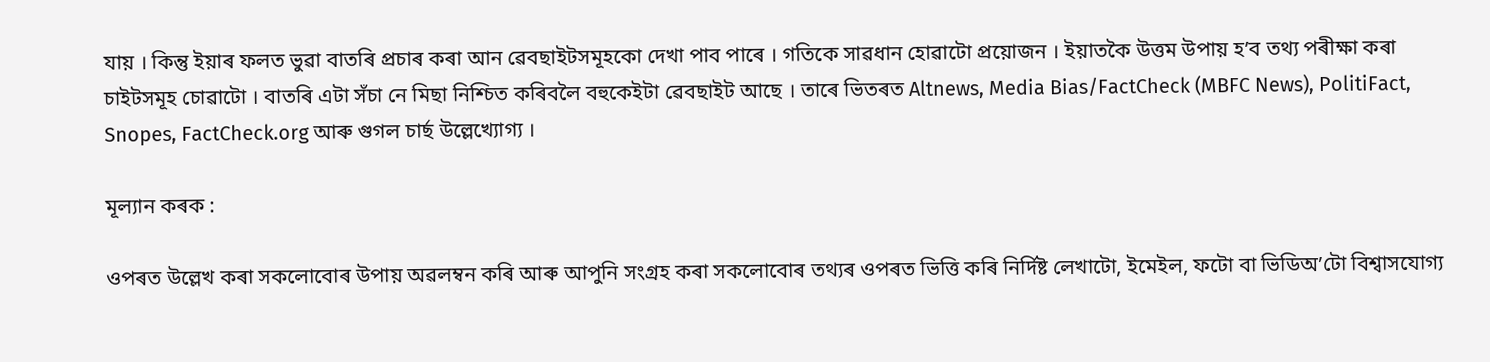যায় । কিন্তু ইয়াৰ ফলত ভুৱা বাতৰি প্ৰচাৰ কৰা আন ৱেবছাইটসমূহকো দেখা পাব পাৰে । গতিকে সাৱধান হোৱাটো প্ৰয়োজন । ইয়াতকৈ উত্তম উপায় হ’ব তথ্য পৰীক্ষা কৰা চাইটসমূহ চোৱাটো । বাতৰি এটা সঁচা নে মিছা নিশ্চিত কৰিবলৈ বহুকেইটা ৱেবছাইট আছে । তাৰে ভিতৰত Altnews, Media Bias/FactCheck (MBFC News), PolitiFact, Snopes, FactCheck.org আৰু গুগল চাৰ্ছ উল্লেখ্যোগ্য ।

মূল্যান কৰক :

ওপৰত উল্লেখ কৰা সকলোবোৰ উপায় অৱলম্বন কৰি আৰু আপুনি সংগ্ৰহ কৰা সকলোবোৰ তথ্যৰ ওপৰত ভিত্তি কৰি নিৰ্দিষ্ট লেখাটো, ইমেইল, ফটো বা ভিডিঅ’টো বিশ্বাসযোগ্য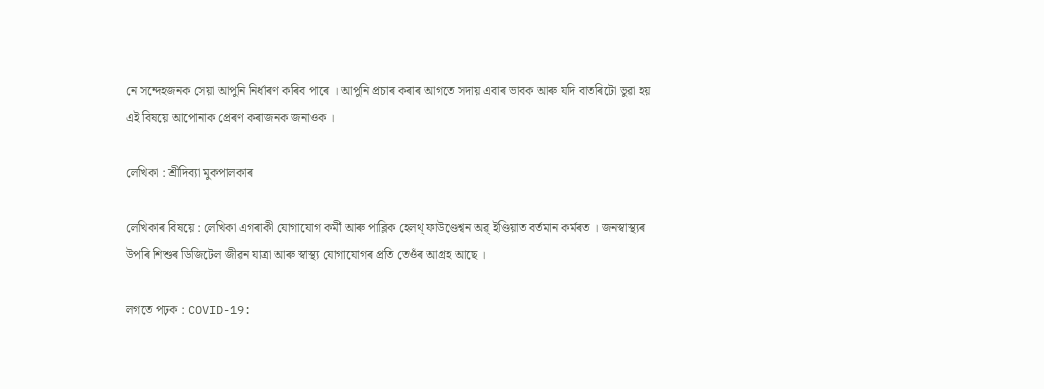নে সন্দেহজনক সেয়া আপুনি নিৰ্ধাৰণ কৰিব পাৰে । আপুনি প্ৰচাৰ কৰাৰ আগতে সদায় এবাৰ ভাবক আৰু যদি বাতৰিটো ভুৱা হয় এই বিষয়ে আপোনাক প্ৰেৰণ কৰাজনক জনাওক ।

লেখিকা : শ্ৰীদিব্যা মুকপালকাৰ

লেখিকাৰ বিষয়ে : লেখিকা এগৰাকী যোগাযোগ কৰ্মী আৰু পাব্লিক হেলথ্ ফাউণ্ডেশ্বন অৱ্ ইণ্ডিয়াত বৰ্তমান কৰ্মৰত । জনস্বাস্থ্যৰ উপৰি শিশুৰ ডিজিটেল জীৱন যাত্ৰা আৰু স্বাস্থ্য যোগাযোগৰ প্ৰতি তেওঁৰ আগ্ৰহ আছে ।

লগতে পঢ়ক : COVID-19: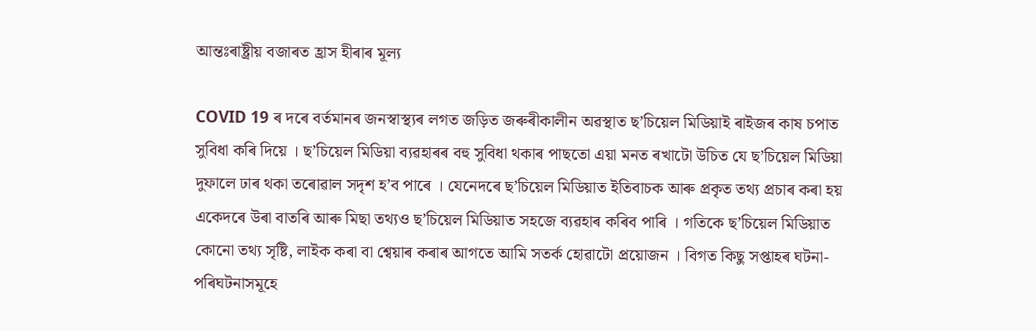আন্তঃৰাষ্ট্ৰীয় বজাৰত হ্ৰাস হীৰাৰ মূল্য

COVID 19 ৰ দৰে বৰ্তমানৰ জনস্বাস্থ্যৰ লগত জড়িত জৰুৰীকালীন অৱস্থাত ছ’চিয়েল মিডিয়াই ৰাইজৰ কাষ চপাত সুবিধা কৰি দিয়ে । ছ’চিয়েল মিডিয়া ব্যৱহাৰৰ বহু সুবিধা থকাৰ পাছতো এয়া মনত ৰখাটো উচিত যে ছ’চিয়েল মিডিয়া দুফালে ঢাৰ থকা তৰোৱাল সদৃশ হ’ব পাৰে । যেনেদৰে ছ’চিয়েল মিডিয়াত ইতিবাচক আৰু প্ৰকৃত তথ্য প্ৰচাৰ কৰা হয় একেদৰে উৰা বাতৰি আৰু মিছা তথ্যও ছ’চিয়েল মিডিয়াত সহজে ব্যৱহাৰ কৰিব পাৰি । গতিকে ছ’চিয়েল মিডিয়াত কোনো তথ্য সৃষ্টি, লাইক কৰা বা শ্বেয়াৰ কৰাৰ আগতে আমি সতৰ্ক হোৱাটো প্ৰয়োজন । বিগত কিছু সপ্তাহৰ ঘটনা-পৰিঘটনাসমূহে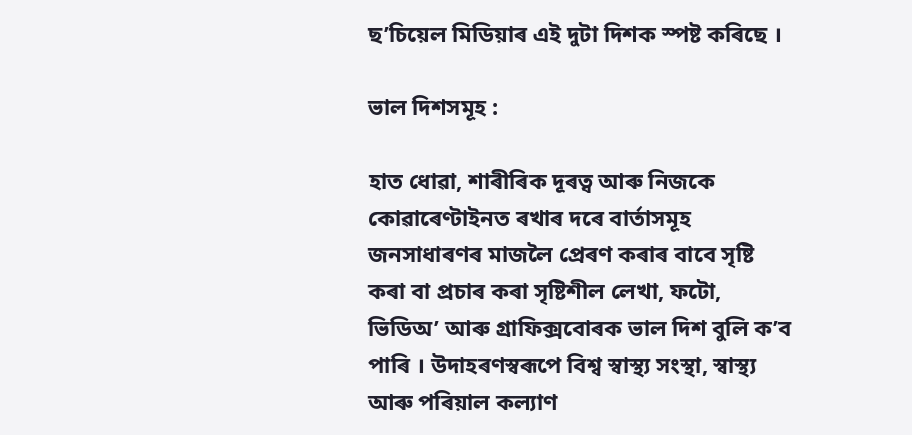ছ’চিয়েল মিডিয়াৰ এই দুটা দিশক স্পষ্ট কৰিছে ।

ভাল দিশসমূহ :

হাত ধোৱা, শাৰীৰিক দূৰত্ব আৰু নিজকে কোৱাৰেণ্টাইনত ৰখাৰ দৰে বাৰ্তাসমূহ জনসাধাৰণৰ মাজলৈ প্ৰেৰণ কৰাৰ বাবে সৃষ্টি কৰা বা প্ৰচাৰ কৰা সৃষ্টিশীল লেখা, ফটো, ভিডিঅ’ আৰু গ্ৰাফিক্সবোৰক ভাল দিশ বুলি ক’ব পাৰি । উদাহৰণস্বৰূপে বিশ্ব স্বাস্থ্য সংস্থা, স্বাস্থ্য আৰু পৰিয়াল কল্যাণ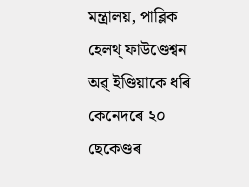মন্ত্ৰালয়, পাব্লিক হেলথ্ ফাউণ্ডেশ্বন অৱ্ ইণ্ডিয়াকে ধৰি কেনেদৰে ২০ ছেকেণ্ডৰ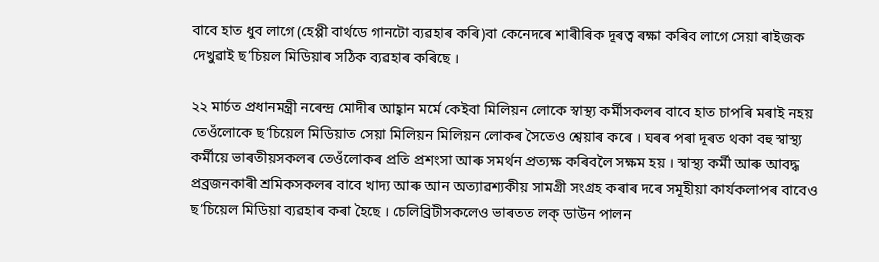বাবে হাত ধুব লাগে (হেপ্পী বাৰ্থডে গানটো ব্যৱহাৰ কৰি)বা কেনেদৰে শাৰীৰিক দূৰত্ব ৰক্ষা কৰিব লাগে সেয়া ৰাইজক দেখুৱাই ছ’চিয়ল মিডিয়াৰ সঠিক ব্যৱহাৰ কৰিছে ।

২২ মাৰ্চত প্ৰধানমন্ত্ৰী নৰেন্দ্ৰ মোদীৰ আহ্বান মৰ্মে কেইবা মিলিয়ন লোকে স্বাস্থ্য কৰ্মীসকলৰ বাবে হাত চাপৰি মৰাই নহয় তেওঁলোকে ছ’চিয়েল মিডিয়াত সেয়া মিলিয়ন মিলিয়ন লোকৰ সৈতেও শ্বেয়াৰ কৰে । ঘৰৰ পৰা দূৰত থকা বহু স্বাস্থ্য কৰ্মীয়ে ভাৰতীয়সকলৰ তেওঁলোকৰ প্ৰতি প্ৰশংসা আৰু সমৰ্থন প্ৰত্যক্ষ কৰিবলৈ সক্ষম হয় । স্বাস্থ্য কৰ্মী আৰু আবদ্ধ প্ৰব্ৰজনকাৰী শ্ৰমিকসকলৰ বাবে খাদ্য আৰু আন অত্যাৱশ্যকীয় সামগ্ৰী সংগ্ৰহ কৰাৰ দৰে সমূহীয়া কাৰ্যকলাপৰ বাবেও ছ’চিয়েল মিডিয়া ব্যৱহাৰ কৰা হৈছে । চেলিব্ৰিটীসকলেও ভাৰতত লক্ ডাউন পালন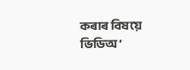কৰাৰ বিষয়ে ভিডিঅ’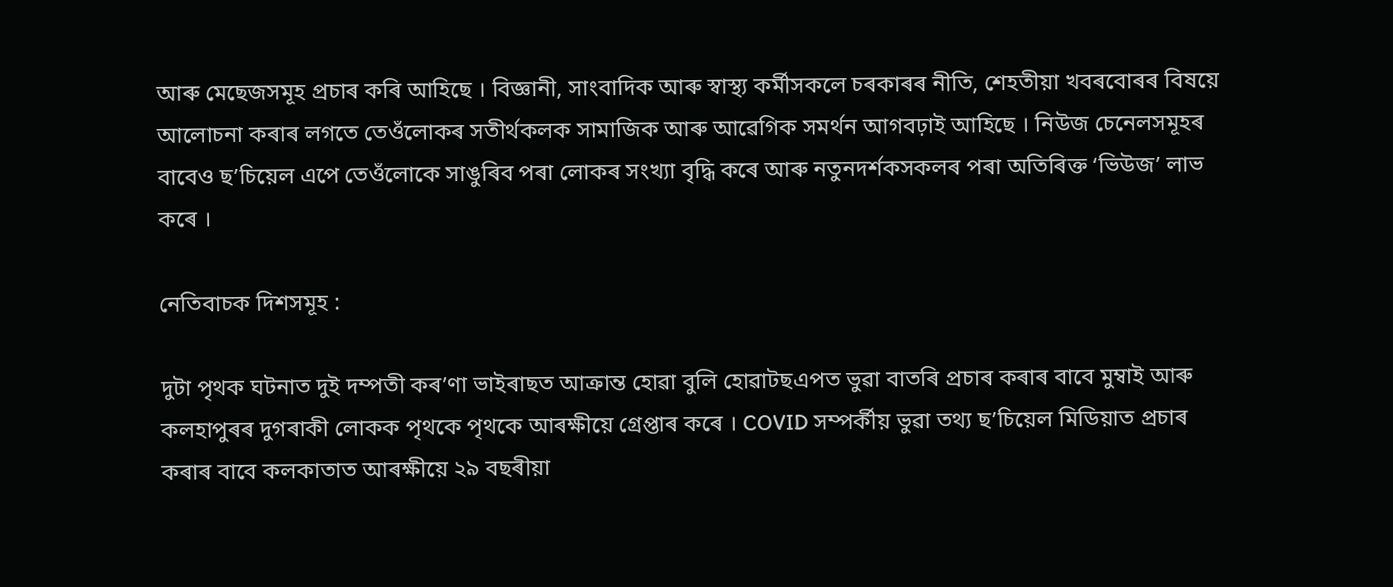আৰু মেছেজসমূহ প্ৰচাৰ কৰি আহিছে । বিজ্ঞানী, সাংবাদিক আৰু স্বাস্থ্য কৰ্মীসকলে চৰকাৰৰ নীতি, শেহতীয়া খবৰবোৰৰ বিষয়ে আলোচনা কৰাৰ লগতে তেওঁলোকৰ সতীৰ্থকলক সামাজিক আৰু আৱেগিক সমৰ্থন আগবঢ়াই আহিছে । নিউজ চেনেলসমূহৰ বাবেও ছ’চিয়েল এপে তেওঁলোকে সাঙুৰিব পৰা লোকৰ সংখ্যা বৃদ্ধি কৰে আৰু নতুনদৰ্শকসকলৰ পৰা অতিৰিক্ত ‘ভিউজ’ লাভ কৰে ।

নেতিবাচক দিশসমূহ :

দুটা পৃথক ঘটনাত দুই দম্পতী কৰ’ণা ভাইৰাছত আক্ৰান্ত হোৱা বুলি হোৱাটছএপত ভুৱা বাতৰি প্ৰচাৰ কৰাৰ বাবে মুম্বাই আৰু কলহাপুৰৰ দুগৰাকী লোকক পৃথকে পৃথকে আৰক্ষীয়ে গ্ৰেপ্তাৰ কৰে । COVID সম্পৰ্কীয় ভুৱা তথ্য ছ’চিয়েল মিডিয়াত প্ৰচাৰ কৰাৰ বাবে কলকাতাত আৰক্ষীয়ে ২৯ বছৰীয়া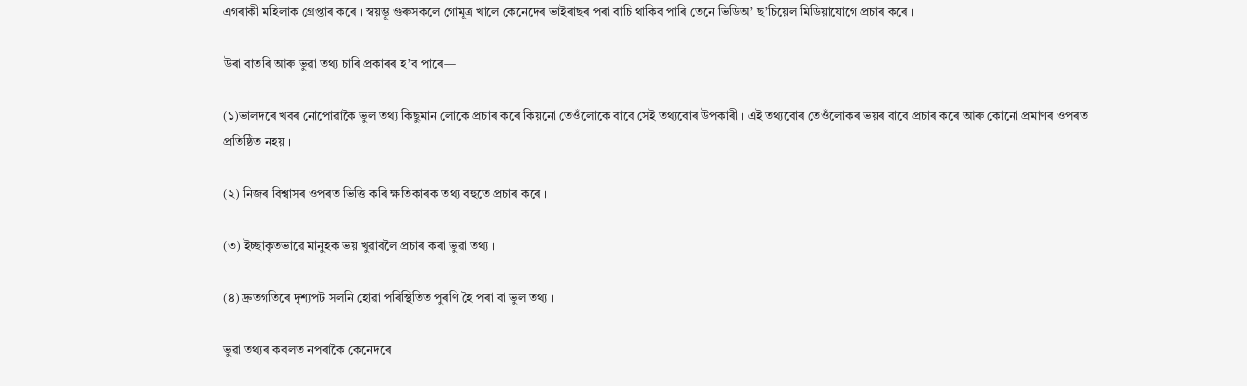এগৰাকী মহিলাক গ্ৰেপ্তাৰ কৰে । স্বয়ম্ভূ গুৰুসকলে গোমূত্ৰ খালে কেনেদেৰ ভাইৰাছৰ পৰা বাচি থাকিব পাৰি তেনে ভিডিঅ’ ছ’চিয়েল মিডিয়াযোগে প্ৰচাৰ কৰে ।

উৰা বাতৰি আৰু ভুৱা তথ্য চাৰি প্ৰকাৰৰ হ’ব পাৰে—

(১)ভালদৰে খবৰ নোপোৱাকৈ ভুল তথ্য কিছুমান লোকে প্ৰচাৰ কৰে কিয়নো তেওঁলোকে বাবে সেই তথ্যবোৰ উপকাৰী । এই তথ্যবোৰ তেওঁলোকৰ ভয়ৰ বাবে প্ৰচাৰ কৰে আৰু কোনো প্ৰমাণৰ ওপৰত প্ৰতিষ্ঠিত নহয় ।

(২) নিজৰ বিশ্বাসৰ ওপৰত ভিত্তি কৰি ক্ষতিকাৰক তথ্য বহুতে প্ৰচাৰ কৰে ।

(৩) ইচ্ছাকৃতভাৱে মানুহক ভয় খুৱাবলৈ প্ৰচাৰ কৰা ভুৱা তথ্য ।

(৪) দ্ৰুতগতিৰে দৃশ্যপট সলনি হোৱা পৰিস্থিতিত পুৰণি হৈ পৰা বা ভুল তথ্য ।

ভুৱা তথ্যৰ কবলত নপৰাকৈ কেনেদৰে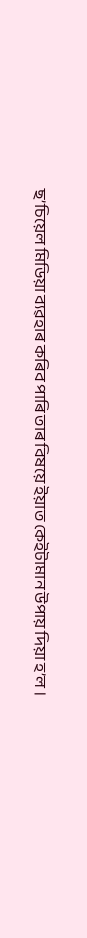ছ’চিয়েল মিডিয়া ব্যৱহাৰ কৰিব পাৰি তাৰ বিষয়ে ইয়াত কেইটামান উপায় দিয়া হ’ল ।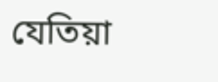যেতিয়া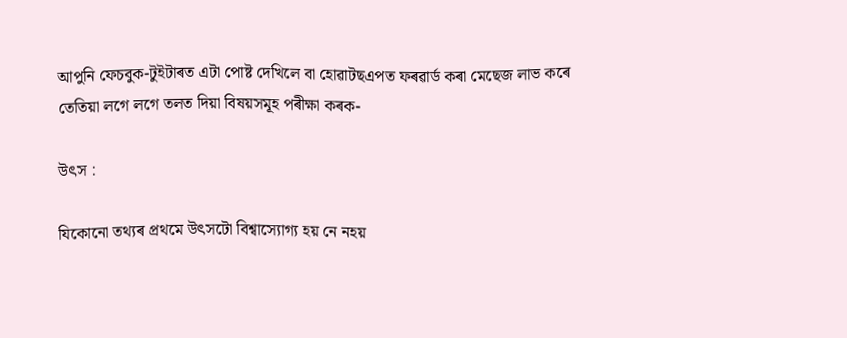আপুনি ফেচবুক-টুইটাৰত এটা পোষ্ট দেখিলে বা হোৱাটছএপত ফৰৱাৰ্ড কৰা মেছেজ লাভ কৰে তেতিয়া লগে লগে তলত দিয়া বিষয়সমূহ পৰীক্ষা কৰক-

উৎস :

যিকোনো তথ্যৰ প্ৰথমে উৎসটো বিশ্বাস্যোগ্য হয় নে নহয়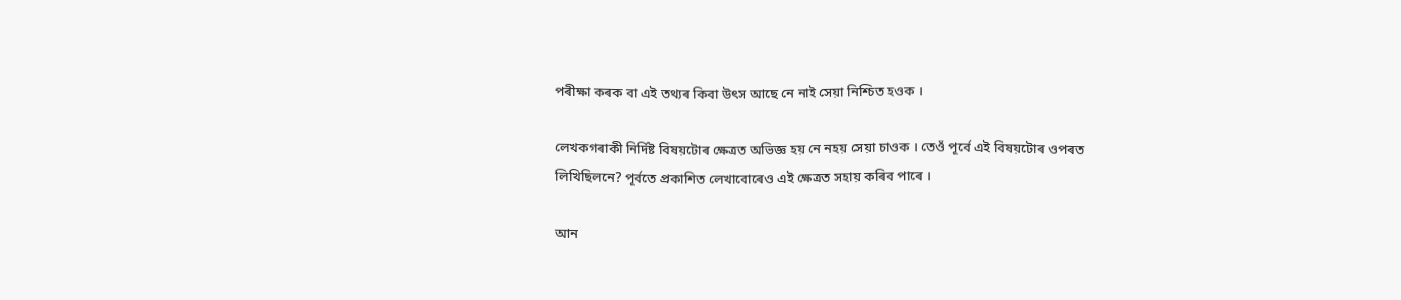পৰীক্ষা কৰক বা এই তথ্যৰ কিবা উৎস আছে নে নাই সেয়া নিশ্চিত হওক ।

লেখকগৰাকী নিৰ্দিষ্ট বিষয়টোৰ ক্ষেত্ৰত অভিজ্ঞ হয় নে নহয় সেয়া চাওক । তেওঁ পূৰ্বে এই বিষয়টোৰ ওপৰত লিখিছিলনে? পূৰ্বতে প্ৰকাশিত লেখাবোৰেও এই ক্ষেত্ৰত সহায় কৰিব পাৰে ।

আন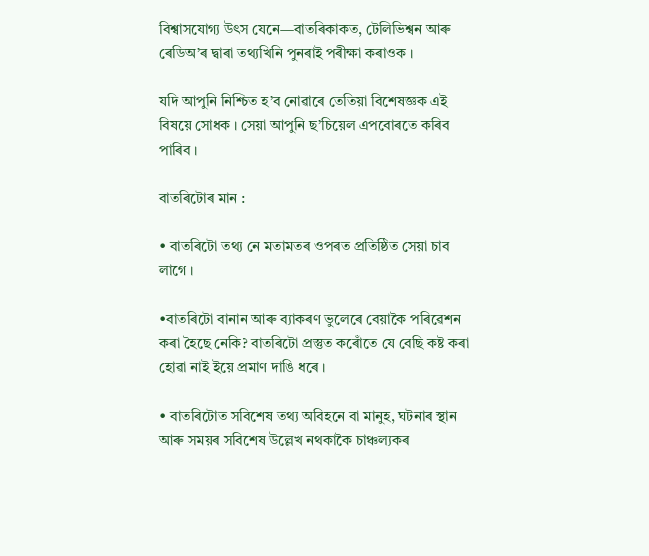বিশ্বাসযোগ্য উৎস যেনে—বাতৰিকাকত, টেলিভিশ্বন আৰু ৰেডিঅ’ৰ দ্বাৰা তথ্যখিনি পুনৰাই পৰীক্ষা কৰাওক ।

যদি আপুনি নিশ্চিত হ’ব নোৱাৰে তেতিয়া বিশেষজ্ঞক এই বিষয়ে সোধক । সেয়া আপুনি ছ’চিয়েল এপবোৰতে কৰিব পাৰিব ।

বাতৰিটোৰ মান :

• বাতৰিটো তথ্য নে মতামতৰ ওপৰত প্ৰতিষ্ঠিত সেয়া চাব লাগে ।

•বাতৰিটো বানান আৰু ব্যাকৰণ ভুলেৰে বেয়াকৈ পৰিৱেশন কৰা হৈছে নেকি? বাতৰিটো প্ৰস্তুত কৰোঁতে যে বেছি কষ্ট কৰা হোৱা নাই ইয়ে প্ৰমাণ দাঙি ধৰে ।

• বাতৰিটোত সবিশেষ তথ্য অবিহনে বা মানুহ, ঘটনাৰ স্থান আৰু সময়ৰ সবিশেষ উল্লেখ নথকাকৈ চাঞ্চল্যকৰ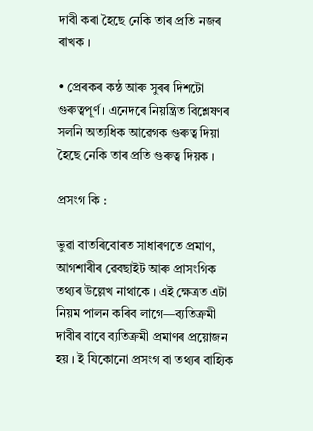দাবী কৰা হৈছে নেকি তাৰ প্ৰতি নজৰ ৰাখক ।

• প্ৰেৰকৰ কন্ঠ আৰু সুৰৰ দিশটো গুৰুত্বপূৰ্ণ । এনেদৰে নিয়ন্ত্ৰিত বিশ্লেষণৰ সলনি অত্যধিক আৱেগক গুৰুত্ব দিয়া হৈছে নেকি তাৰ প্ৰতি গুৰুত্ব দিয়ক ।

প্ৰসংগ কি :

ভুৱা বাতৰিবোৰত সাধাৰণতে প্ৰমাণ, আগশাৰীৰ ৱেবছাইট আৰু প্ৰাসংগিক তথ্যৰ উল্লেখ নাথাকে । এই ক্ষেত্ৰত এটা নিয়ম পালন কৰিব লাগে—ব্যতিক্ৰমী দাবীৰ বাবে ব্যতিক্ৰমী প্ৰমাণৰ প্ৰয়োজন হয় । ই যিকোনো প্ৰসংগ বা তথ্যৰ বাহ্যিক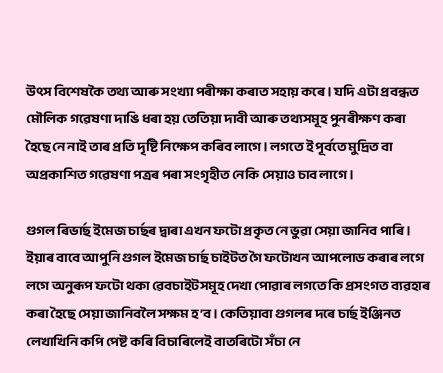উৎস বিশেষকৈ তথ্য আৰু সংখ্যা পৰীক্ষা কৰাত সহায় কৰে । যদি এটা প্ৰবন্ধত মৌলিক গৱেষণা দাঙি ধৰা হয় তেতিয়া দাবী আৰু তথ্যসমূহ পুনৰীক্ষণ কৰা হৈছে নে নাই তাৰ প্ৰতি দৃষ্টি নিক্ষেপ কৰিব লাগে । লগতে ই পূৰ্বতে মুদ্ৰিত বা অপ্ৰকাশিত গৱেষণা পত্ৰৰ পৰা সংগৃহীত নেকি সেয়াও চাব লাগে ।

গুগল ৰিভাৰ্ছ ইমেজ চাৰ্ছৰ দ্বাৰা এখন ফটো প্ৰকৃত নে ভুৱা সেয়া জানিব পাৰি । ইয়াৰ বাবে আপুনি গুগল ইমেজ চাৰ্ছ চাইটত গৈ ফটোখন আপলোড কৰাৰ লগে লগে অনুৰূপ ফটো থকা ৱেবচাইটসমূহ দেখা পোৱাৰ লগতে কি প্ৰসংগত ব্যৱহাৰ কৰা হৈছে সেয়া জানিবলৈ সক্ষম হ’ব । কেতিয়াবা গুগলৰ দৰে চাৰ্ছ ইঞ্জিনত লেখাখিনি কপি পেষ্ট কৰি বিচাৰিলেই বাতৰিটো সঁচা নে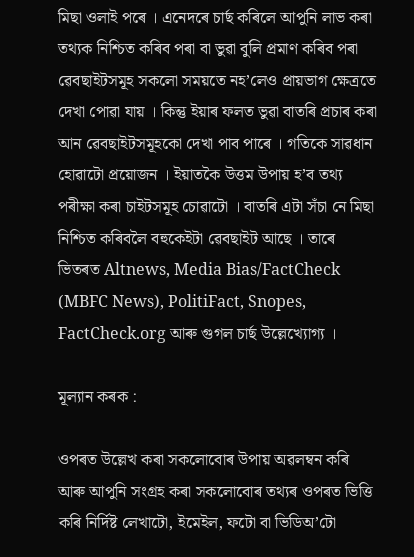মিছা ওলাই পৰে । এনেদৰে চাৰ্ছ কৰিলে আপুনি লাভ কৰা তথ্যক নিশ্চিত কৰিব পৰা বা ভুৱা বুলি প্ৰমাণ কৰিব পৰা ৱেবছাইটসমূহ সকলো সময়তে নহ’লেও প্ৰায়ভাগ ক্ষেত্ৰতে দেখা পোৱা যায় । কিন্তু ইয়াৰ ফলত ভুৱা বাতৰি প্ৰচাৰ কৰা আন ৱেবছাইটসমূহকো দেখা পাব পাৰে । গতিকে সাৱধান হোৱাটো প্ৰয়োজন । ইয়াতকৈ উত্তম উপায় হ’ব তথ্য পৰীক্ষা কৰা চাইটসমূহ চোৱাটো । বাতৰি এটা সঁচা নে মিছা নিশ্চিত কৰিবলৈ বহুকেইটা ৱেবছাইট আছে । তাৰে ভিতৰত Altnews, Media Bias/FactCheck (MBFC News), PolitiFact, Snopes, FactCheck.org আৰু গুগল চাৰ্ছ উল্লেখ্যোগ্য ।

মূল্যান কৰক :

ওপৰত উল্লেখ কৰা সকলোবোৰ উপায় অৱলম্বন কৰি আৰু আপুনি সংগ্ৰহ কৰা সকলোবোৰ তথ্যৰ ওপৰত ভিত্তি কৰি নিৰ্দিষ্ট লেখাটো, ইমেইল, ফটো বা ভিডিঅ’টো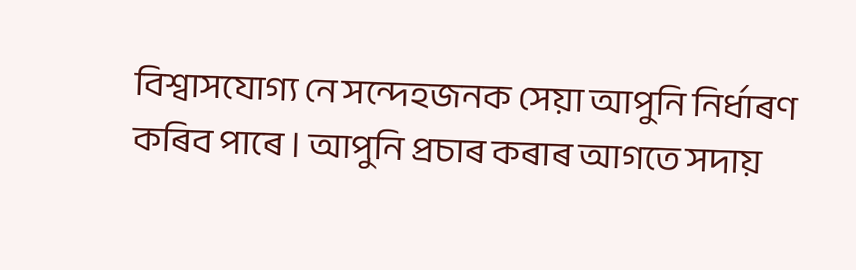বিশ্বাসযোগ্য নে সন্দেহজনক সেয়া আপুনি নিৰ্ধাৰণ কৰিব পাৰে । আপুনি প্ৰচাৰ কৰাৰ আগতে সদায়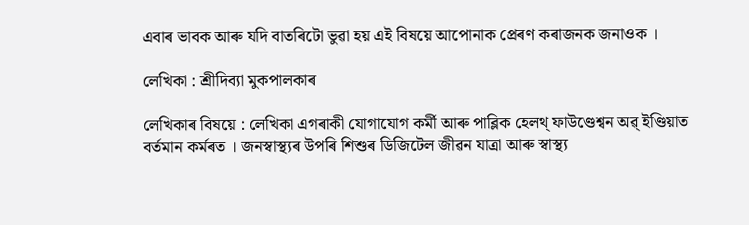এবাৰ ভাবক আৰু যদি বাতৰিটো ভুৱা হয় এই বিষয়ে আপোনাক প্ৰেৰণ কৰাজনক জনাওক ।

লেখিকা : শ্ৰীদিব্যা মুকপালকাৰ

লেখিকাৰ বিষয়ে : লেখিকা এগৰাকী যোগাযোগ কৰ্মী আৰু পাব্লিক হেলথ্ ফাউণ্ডেশ্বন অৱ্ ইণ্ডিয়াত বৰ্তমান কৰ্মৰত । জনস্বাস্থ্যৰ উপৰি শিশুৰ ডিজিটেল জীৱন যাত্ৰা আৰু স্বাস্থ্য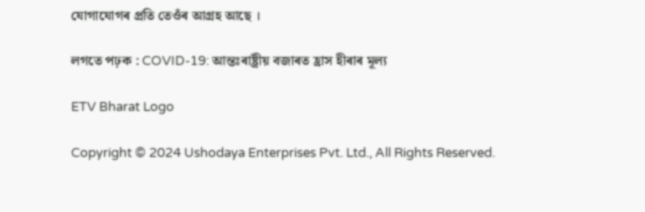যোগাযোগৰ প্ৰতি তেওঁৰ আগ্ৰহ আছে ।

লগতে পঢ়ক : COVID-19: আন্তঃৰাষ্ট্ৰীয় বজাৰত হ্ৰাস হীৰাৰ মূল্য

ETV Bharat Logo

Copyright © 2024 Ushodaya Enterprises Pvt. Ltd., All Rights Reserved.